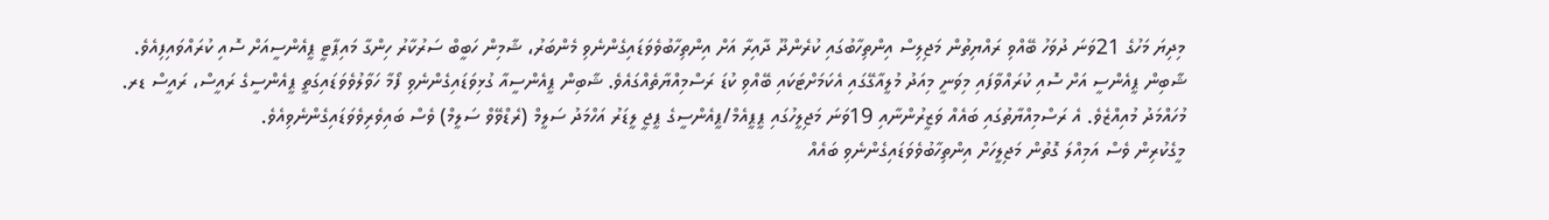މިދިޔަ މަހުގެ 21ވަނަ ދުވަހު ބޭއްވި ރައްޔިތުން މަޖިލިސް އިންތިހާބުގައި ކުރެންދޫ ދާއިރާ އަށް އިންތިހާބުވެވަޑައިގެންނެވި މެންބަރު، ޝާމިން ހަބީބް ސަރުކާރު ހިންގާ މައިޕާޓީ ޕީއެންސީއަށް ސޮއި ކުރައްވައިފިއެވެ.
ޝާބިން ޕީއެންސީ އަށް ސޮއި ކުރައްވާފައި މިވަނީ މިއަދު މުލީއާގޭގައި އެކަމަށްޓަކައި ބޭއްވި ކުޑަ ރަސްމިއްޔާތެއްގައެވެ. ޝާބިން ޕީއެންސީއާ ގުޅިވަޑައިގެންނެވި ފޯމާ ހަވާލުވެވަޑައިގަތީ ޕީއެންސީގެ ރައީސް، ރައީސް ޑރ. މުހައްމަދު މުއިއްޒެވެ. އެ ރަސްމިއްޔާތުގައި ބައެއް ވަޒީރުންނާއި 19ވަނަ މަޖިލީހުގައި ޕީޕީއެމް/ޕީއެންސީގެ ޕީޖީ ލީޑަރު އަހްމަދު ސަލީމް (ރެޑްވޭވް ސަލީމް) ވެސް ބައިވެރިވެވަޑައިގެންނެވިއެވެ.
މީގެކުރިން ވެސް އަމިއްލަ ގޮތުން މަޖިލީހަށް އިންތިހާބުވެވަޑައިގެންނެވި ބައެއް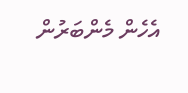އެހެން މެންބަރުން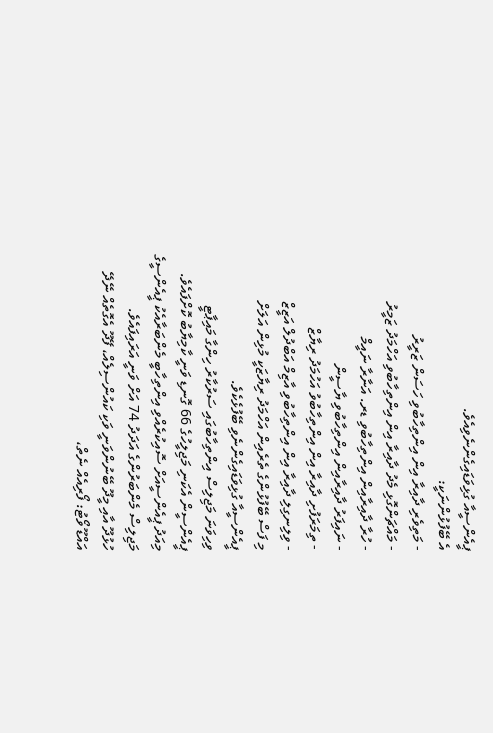ޕީއެންސީއާ ގުޅިވަޑައިގެންނެވިއެވެ.
އެ ބޭފުޅުންނަކީ:
- މަތިވެރި ދާއިރާ އިން އިންތިހާބުވި ހަސަން ޒަރީރު
- މައްޗަންގޮޅި މެދު ދާއިރާ އިން އިންތިހާބުވި އަހްމަދު ޒަމީރު
- ހުރާ ދާއިރާއިން އިންތިހާބުވި ޑރ. އަނާރާ ނައީމް
- ނައިފަރު ދާއިރާއިން އިންތިހާބުވި ޔާސީން
- ތިމަރަފުށި ދާއިރާ އިން އިންތިހާބުވު އަހުމަދު ރިޔާޒް
- ވިލިނގިލި ދާއިރާ އިން އިންތިހާބުވި އާޒިމް އަބްދުލް އަޒީޒް
މި ފަސް ބޭފުޅުންގެ ތެރެއިން އަހްމަދު ރިޔާޒަކީ މުޅިން އަލަށް ޕީއެންސީއާ ގުޅިވަޑައިގެންނެވި ބޭފުޅެކެވެ.
ވިހިވަނަ މަޖިލިސް އިންތިހާބުގައި ސަރުކާރު ހިންގާ މައިޕާޓީ ޕީއެންސީން އެކަނި މަޖިލީހުގެ 66 ގޮނޑި ވަނީ ކާމިޔާބު ކޮށްފައެވެ. މިއަދު ޕީއެންސީއަށް ސޮއިކުރެއްވި އިންތިހާބީ މެންބަރާއެކު ޕީއެންސީގެ މަޖިލިސް މެންބަރުންގެ އަދަދު 74 އަށް ވަނީ އަރައިފައެވެ.
ހުޅުދޫ އާއި މީދޫ ބޭނުންވަނީ ވަކި ކައުންސިލެއް، ފޭދޫ އެގޮތެއް ނޭދޭ
އައްޑޫ ވޯޓު: ފޯރިއެއް ނެތް،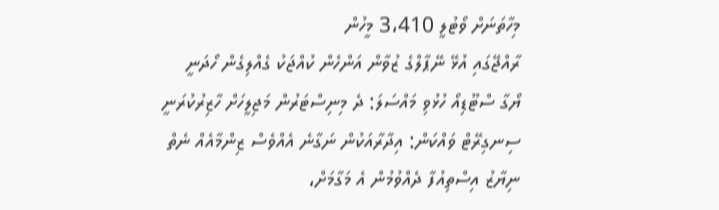މިހާތަނަށް ވޯޓުލީ 3،410 މީހުން
ރާއްޖޭގައި އުޅޭ ނޭޕާލްގެ ޒުވާން އަންހެން ކުއްޖަކު ގެއްލިގެން ހޯދަނީ
ޔޯގާ ސްޓޫޑިއޯ ހުޅުވި މައްސަލަ: ދެ މިނިސްޓަރުން މަޖިލީހަށް ހާޒިރުކުރަނީ
ސިނގިރޭޓް ވައްކަން: އިދާރާއަކުން ނަގާނެ އެއްވެސް ޒިންމާއެއް ނެތް
ނިޔާޒު އިސްތިއުފާ ދެއްވުމުން އެ މަގާމަށް،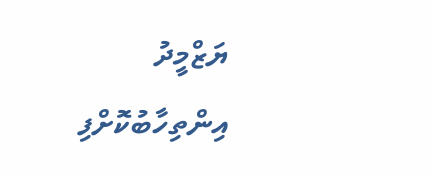ޔަޒްމީދު އިންތިހާބުކޮށްފި